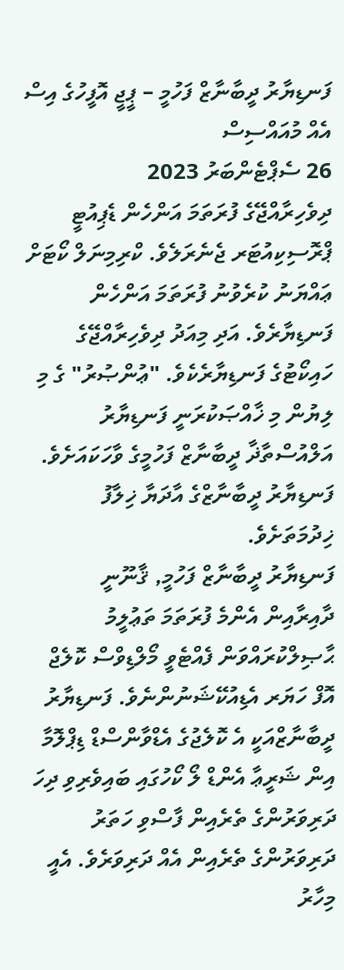ފަނޑިޔާރު ދީބާނާޒް ފަހުމީ – ޕީޖީ އޮފީހުގެ އިސް އެއް މުއައްސިސް
26 ސެޕްޓެންބަރު 2023
ދިވެހިރާއްޖޭގެ ފުރަތަމަ އަންހެން ޑެޕިއުޓީ ޕްރޮސިކިއުޓަރ ޖެނެރަލެވެ. ކްރިމިނަލް ކޯޓަށް ޢައްޔަނު ކުރެވުނު ފުރަތަމަ އަންހެން ފަނޑިޔާރެވެ. އަދި މިއަދު ދިވެހިރާއްޖޭގެ ހައިކޯޓުގެ ފަނޑިޔާރެކެވެ. "ޢުންޞުރު" ގެ މި ލިޔުން މި ޚާއްޞަކުރަނީ ފަނޑިޔާރު އަލްއުސްތާޛާ ދީބާނާޒް ފަހުމީގެ ވާހަކައަށެވެ. ފަނޑިޔާރު ދީބާނާޒްގެ އާދަޔާ ޚިލާފު ޚިދުމަތަށެވެ.
ފަނޑިޔާރު ދީބާނާޒް ފަހުމީ, ޤާނޫނީ ދާއިރާއިން އެންމެ ފުރަތަމަ ތަޢުލީމު ޙާޞިލްކުރައްވަން ފެއްޓެވީ މޯލްޑިވްސް ކޮލެޖް އޮފް ހަޔަރ އެޑިއުކޭޝަނުންނެވެ. ފަނޑިޔާރު ދީބާނާޒްއަކީ އެ ކޮލެޖުގެ އެޑްވާންސްޑް ޑިޕްލޮމާ އިން ޝަރީޢާ އެންޑް ލޯ ކޯހުގައި ބައިވެރިވި ދިހަ ދަރިވަރުންގެ ތެރެއިން ފާސްވި ހަތަރު ދަރިވަރުންގެ ތެރެއިން އެއް ދަރިވަރެވެ. އެއީ މިހާރު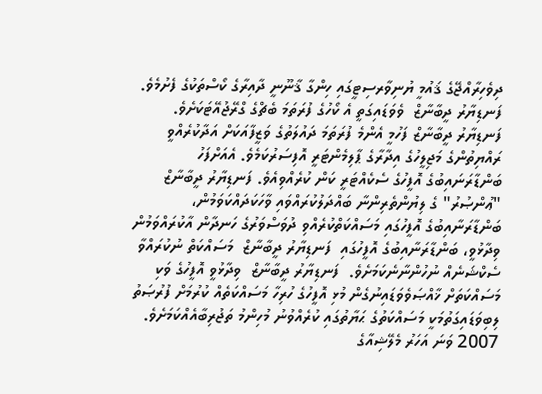ދިވެހިރާއްޖޭގެ ޤައުމީ ޔުނިވާރސިޓީގައި ހިންގާ ޤާނޫނީ ދާއިރާގެ ކޯސްތަކުގެ ފެށުމެވެ. ފަނޑިޔާރު ދީބާނާޒް  ވެވަޑައިގަތީ އެ ކޯހުގެ ފުރަތަމަ ބެޗްގެ ގްރޭޖުއޭޓަކަށެވެ.
ފަނޑިޔާރު ދީބާނާޒް ފަހުމީ އެންމެ ފުރަތަމަ ދައުލަތުގެ ވަޒީފާއަކަށް އަދާކުރެއްވީ ރައްޔިތުންގެ މަޖިލީހުގެ އިދާރާގެ ޕާލިމެންޓަރީ އޮފިސަރުކަމެވެ. އެއަށްފަހު ބަންޑާރަނައިބުގެ އޮފީހުގެ ސެކެއްޓަރީ ކަން ކުރެއްވިއެވެ. ފަނޑިޔާރު ދީބާނާޒް "ޢުންޞުރު" ގެ ލިޔުންތެރިންނާ ބައްދަލުކުރައްވައި ވާހަކަދައްކަވަމުން، ބަންޑާރަނާއިބުގެ އޮފީހުގައި މަސައްކަތްކުރެއްވި ދުވަސްވަރުގެ ހަނދާން އާކުރައްވަމުން ވިދާޅުވީ، ބަންޑާރަނާއިބުގެ އޮފީހުގައި  ފަނޑިޔާރު ދީބާނާޒް  މަސައްކަތް ނުކުރައްވާ ސެކްޝަނެއް ނުހުންނާނެކަމަށެވެ.  ފަނޑިޔާރު ދީބާނާޒް  ވިދާޅުވީ އޮފީހުގެ ވަކި މަސައްކަތަށް ޚާއްޞަވެވަޑައިނުގެން މުޅި އޮފީހުގެ ހުރިހާ މަސައްކަތެއް ކުރުމަށް ފުރުޞަތު ލިބިވަޑައިގަތުމަކީ މަސައްކަތުގެ ޙަޔާތުގައި ކުރެއްވުނު މުހިންމު ތަޖުރިބާއެއްކަމަށެވެ.
2007 ވަނަ އަހަރު މެލޭޝިއާގެ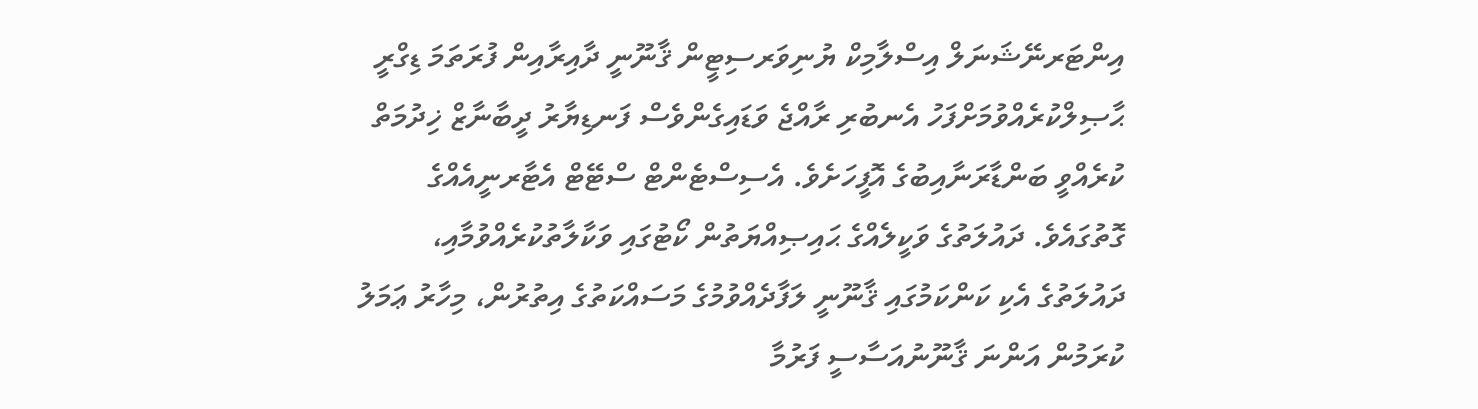އިންޓަރނޭޝަނަލް އިސްލާމިކް ޔުނިވަރސިޓީން ޤާނޫނީ ދާއިރާއިން ފުރަތަމަ ޑިގްރީ ޙާޞިލްކުރެއްވުމަށްފަހު އެނބުރި ރާއްޖެ ވަޑައިގެންވެސް ފަނޑިޔާރު ދީބާނާޒް ޚިދުމަތް ކުރެއްވީ ބަންޑާރަނާއިބުގެ އޮފީހަށެވެ. އެސިސްޓެންޓް ސްޓޭޓް އެޓާރނީއެއްގެ ގޮތުގައެވެ. ދައުލަތުގެ ވަކީލެއްގެ ޙައިޞިއްޔަތުން ކޯޓުގައި ވަކާލާތުކުރެއްވުމާއި، ދައުލަތުގެ އެކި ކަންކަމުގައި ޤާނޫނީ ލަފާދެއްވުމުގެ މަސައްކަތުގެ އިތުރުން، މިހާރު ޢަމަލު ކުރަމުން އަންނަ ޤާނޫނުއަސާސީ ފަރުމާ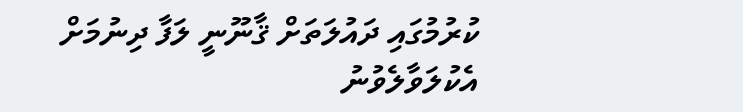ކުރުމުގައި ދައުލަތަށް ޤާނޫނީ ލަފާ ދިނުމަށް އެކުލަވާލެވުނު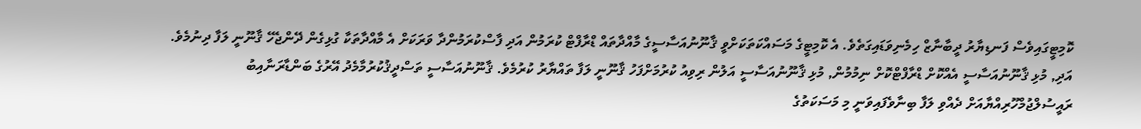ކޮމިޓީގައިވެސް ފަނޑިޔާރު ދީބާނާޒް ހިމެނިވަޑައިގަތެވެ. އެ ކޮމިޓީގެ މަސައްކަތަކަށްވީ ޤާނޫނުއަސާސީގެ މާއްދާތައް ޑްރާފްޓް ކުރަމުން އަދި ފާސްކުރަމުންދާ ވަރަކަށް އެ މާއްދާތަކާ ގުޅިގެން ދޭންޖެހޭ ޤާނޫނީ ލަފާ ދިނުމެވެ. އަދި, މުޅި ޤާނޫނުއަސާސީ އެއްކޮށް ޑްރާފްޓްކޮށް ނިމުމުން, މުޅި ޤާނޫނުއަސާސީ އަލުން ރިވިއު ކުރުމަށްފަހު ޤާނޫނީ ލަފާ ތައްޔާރު ކުރުމެވެ. ޤާނޫނުއަސާސީ ތަސްދީޤުކުރުމާމެދު އޭރުގެ ބަންޑާރަނާއިބު ރައީސުލްޖުމްހޫރިއްޔާއަށް ދެއްވި ލަފާ ބިނާވެފައިވަނީ މި މަސަކަތުގެ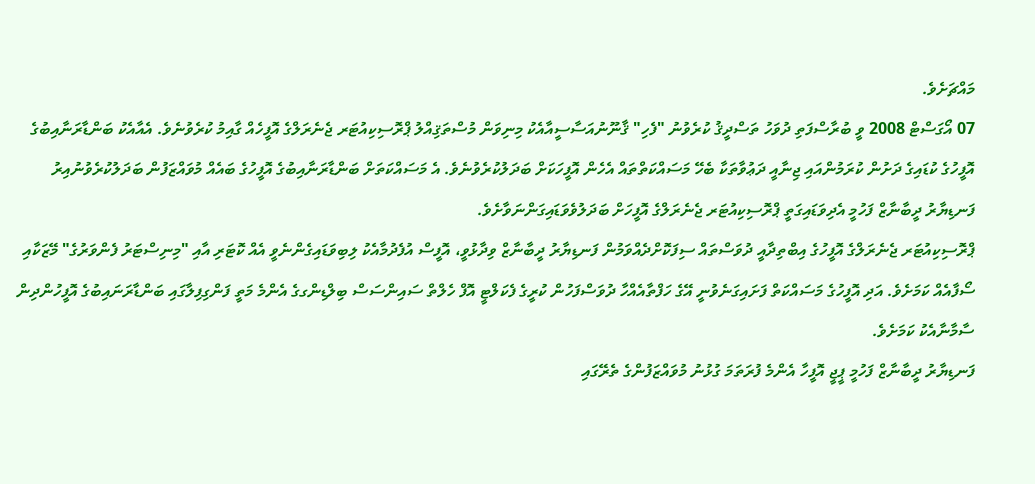މައްޗަށެވެ.
07 އޯގަސްޓް 2008 ވީ ބުރާސްފަތި ދުވަހު ތަސްދީޤު ކުރެވުނު "ފެހި" ޤާނޫނުއަސާސީއާއެކު މިނިވަން މުސްތަޤިއްލު ޕްރޮސިކިއުޓަރ ޖެނެރަލްގެ އޮފީހެއް ގާއިމު ކުރެވުނެވެ. އެއާއެކު ބަންޑާރަނާއިބުގެ އޮފީހުގެ ކުޑައިގެ ދަށުން ކުރަމުންއައި ޖިނާއީ ދަޢުވާތަކާ ބެހޭ މަސައްކަތްތައް އެހެން އޮފީހަކަށް ބަދަލުކުރެވުނެވެ. އެ މަސައްކަތަށް ބަންޑާރަނާއިބުގެ އޮފީހުގެ ބައެއް މުވައްޒަފުން ބަދަލުކުރެވުނުއިރު ފަނޑިޔާރު ދީބާނާޒް ފަހުމީ އެދިވަޑައިގަތީ ޕްރޮސިކިއުޓަރ ޖެނެރަލްގެ އޮފީހަށް ބަދަލުވެވަޑައިގަންނަވާށެވެ.
ޕްރޮސިކިއުޓަރ ޖެނެރަލްގެ އޮފީހުގެ އިބްތިދާއީ ދުވަސްތައް ސިފަކޮށްދެއްވަމުން ފަނޑިޔާރު ދީބާނާޒް ވިދާޅުވީ، އޮފީސް އުފެދުމާއެކު ލިބިވަޑައިގެންނެވީ އެއް ކޮޓަރި އާއި "މިނިސްޓަރު ފެންވަރުގެ" މޭޒަކާއި ސޯފާއެއް ކަމަށެވެ. އަދި އޮފީހުގެ މަސައްކަތް ފަށައިގަނެވުނީ އޭގެ ހަފްތާއެއްހާ ދުވަސްފަހުން ކުރީގެ ފެކަލްޓީ އޮފް ހެލްތް ސައިންސަސް ބިލްޑިންގގެ އެންމެ މަތީ ފަންގިފިލާގައި ބަންޑާރަނައިބުގެ އޮފީހުންދިން ސާމާނާއެކު ކަމަށެވެ.
ފަނޑިޔާރު ދީބާނާޒް ފަހުމީ ޕީޖީ އޮފީހާ އެންމެ ފުރަތަމަ ގުޅުނު މުވައްޒަފުންގެ ތެރޭގައި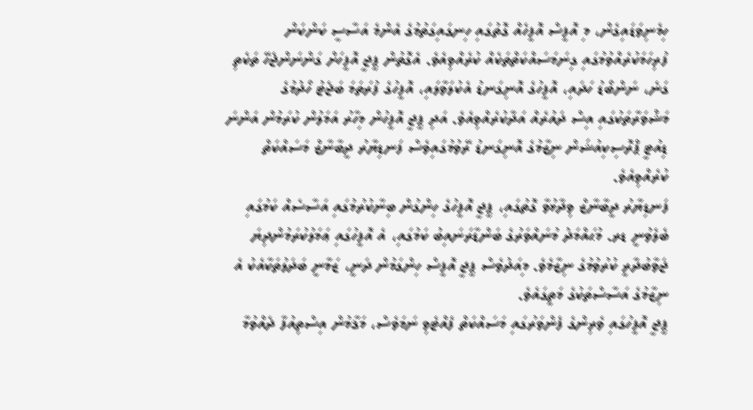ހިމެނިވަޑައިގެން، މި އޮފީސް އޮފީހެއް ގޮތުގައި ހިނގައިގަތުމުގެ އެންމެ އަސާސީ ކަންކަން ފުރިހަމަކުރެއްވުމުގައި ގިނަމަސައްކަތްތަކެއް ކުރެއްވިއެވެ. އެގޮތުން ޕީޖީ އޮފީހަށް ގަންނަންޖެހޭ ތަކެތި ގަނެ، ނަންބޯޑު ހަދައި، އޮފީހުގެ އޮނިގަނޑު އެކުލަވާލައި، އޮފީހުގެ ފުރަތަމަ ބަޖެޓު ހޯދުމުގެ މަޝްވަރާތަކުގައި އިސް ދައުރެއް އަދާކުރެއްވިއެވެ. އަދި ޕީޖީ އޮފީހުން މިހާރު އަމަލުން ކުރަމުން އަންނަ ޑިއުޓީ ޕްރޮސިކިއުޝަން ނިޒާމުގެ އޮނިގަނޑު ރޭވުމުގައިވެސް ފަނޑިޔާރު ދީބާނާޒް މަސައްކަތް ކުރެއްވިއެވެ.
ފަނޑިޔާރު ދީބާނާޒް ވިދާޅުވާ ގޮތުގައި، ޕީޖީ އޮފީހުގެ ހިންގުން ބިނާކުރުމުގައި އަސާސެއް ކަމުގައި ބެލެވުނީ ޑރ. މުޙައްމަދު މުނައްވަރުގެ ބަންޑާރަނައިބު ކަމުގައި، އެ އޮފީހުގައި ޢަމަލުކުރަމުންދިޔަ ޖަވާބުދާރީ ކުރުވުމުގެ ނިޒާމެވެ. މިއަދުވެސް ޕީޖީ އޮފީސް ހިންގަމުން ދަނީ، ޒަމާނީ ބަދަލުތަކާއެކު އެ ނިޒާމުގެ އަސާސްތަކުގެ މަތީގައެވެ.
ޕީޖީ އޮފީހުގައި ވެރިންގެ ފެންވަރުގައި މަސައްކަތް ފެއްޓެވި ނަމަވެސް، މަޤާމުން އިސްތިއުފާ ދެއްވުމާ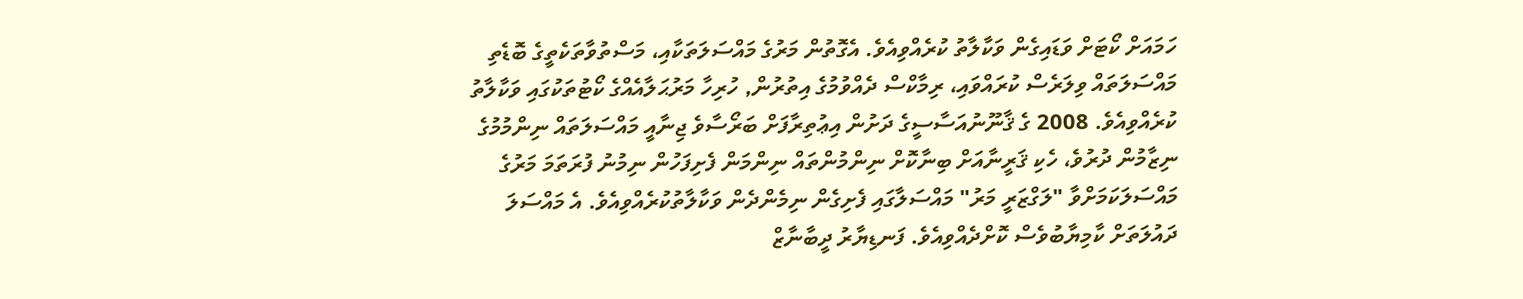ހަމައަށް ކޯޓަށް ވަޑައިގެން ވަކާލާތު ކުރެއްވިއެވެ. އެގޮތުން މަރުގެ މައްސަލަތަކާއި، މަސްތުވާތަކެތީގެ ބޮޑެތި މައްސަލަތައް ވިލަރެސް ކުރައްވައި، ރިމާކްސް ދެއްވުމުގެ އިތުރުން, ހުރިހާ މަރުޙަލާއެއްގެ ކޯޓުތަކުގައި ވަކާލާތު ކުރެއްވިއެވެ. 2008 ގެ ޤާނޫނުއަސާސީގެ ދަށުން އިޢުތިރާފަށް ބަރޯސާވެ ޖިނާއީ މައްސަލަތައް ނިންމުމުގެ ނިޒާމުން ދުރުވެ، ހެކި ޤަރީނާއަށް ބިނާކޮށް ނިންމުންތައް ނިންމަން ފެށިފަހުން ނިމުނު ފުރަތަމަ މަރުގެ މައްސަލަކަމަށްވާ "ލަގްޒަރީ މަރު" މައްސަލާގައި ފެށިގެން ނިމެންދެން ވަކާލާތުކުރެއްވިއެވެ. އެ މައްސަލަ ދައުލަތަށް ކާމިޔާބުވެސް ކޮށްދެއްވިއެވެ. ފަނޑިޔާރު ދީބާނާޒް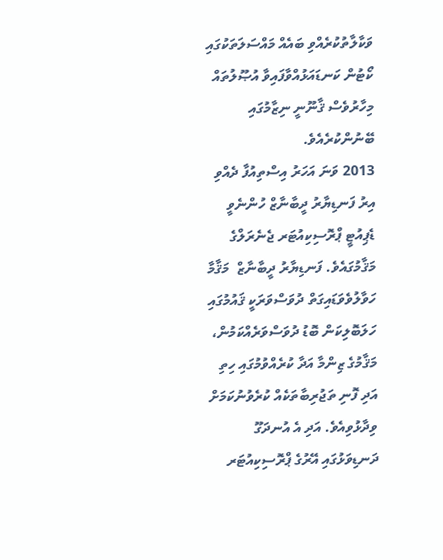ވަކާލާތުކުރެއްވި ބައެއް މައްސަލަތަކުގައި ކޯޓުން ކަނޑައަޅުއްވާފައިވާ އުޞޫލުތައް މިހާރުވެސް ޤާނޫނީ ނިޒާމުގައި ބޭނުންކުރެއެވެ.
2013 ވަނަ އަހަރު އިސްތިއުފާ ދެއްވި އިރު ފަނޑިޔާރު ދީބާނާޒް ހުންނެވީ ޑެޕިއުޓީ ޕްރޮސިކިއުޓަރ ޖެނެރަލްގެ މަޤާމުގައެވެ. ފަނޑިޔާރު ދީބާނާޒް  މަޤާމާ ހަވާލުވެވަޑައިގަތް ދުވަސްވަރަކީ ޤައުމުގައި ހަލަބޮލިކަން ބޮޑު ދުވަސްވަރެއްކަމުން، މަޤާމުގެ ޒިންމާ އަދާ ކުރެއްވުމުގައި ހިތި އަދި ފޮނި ތަޖުރިބާތަކެއް ކުރެވުނުކަމަށް ވިދާޅުވިއެވެ. އަދި އެ އުނދަގޫ ދަނޑިވަޅުގައި އޭރުގެ ޕްރޮސިކިއުޓަރ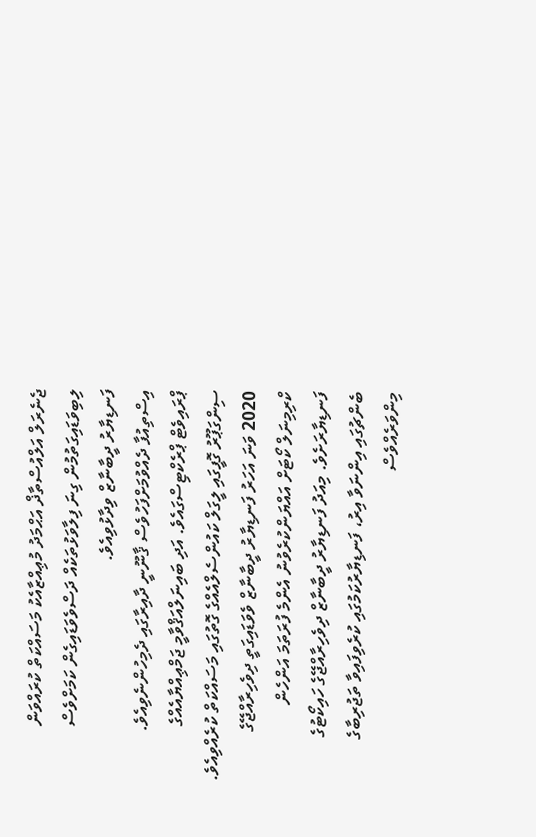ޖެނެރަލް އަލްއުސްތާޛް އަޙްމަދު މުޢިއްޒާއެކު މަސައްކަތް ކުރައްވަން ލިބިވަޑައިގަތުމުން ގިނަ ފިލާވަޅުތަކެއް ދަސްވެވަޑައިގެން ކަމަށްވެސް ފަނޑިޔާރު ދީބާނާޒް ވިދާޅުވިއެވެ.
އިސްތިއުފާ ދެއްވުމަށްފަހުވެސް ޤާނޫނީ ދާއިރާގައި ދެމިހުންނެވިއެވެ. ޕްރައިވެޓް ޕްރެކްޓިސްގައެވެ. އަދި ބައިނަލްއަޤްވާމީ ޖަމްޢިއްޔާއެއްގެ ސިންގަޕޫރު ގޮފީގައި ލީގަލް ކައުންސެލްއެއްގެ ގޮތުގައި މަސައްކަތް ކުރެއްވިއެވެ. 2020 ވަނަ އަހަރު ފަނޑިޔާރު ދީބާނާޒް ވެވަޑައިގަތީ ދިވެހިރާއްޖޭގެ ކްރިމިނަލް ކޯޓަށް އައްޔަންކުރެވުނު އެންމެ ފުރަތަމަ އަންހެން ފަނޑިޔާރަށެވެ. މިއަދު ފަނޑިޔާރު ދީބާނާޒް ދިވެހިރާއްޖޭގެ ހައިކޯޓުގެ ބެންޗުގައި އިންނަވާ އިރު، ފަނޑިޔާރުކަމުގައި ކުރެވިފައިވާ ތަޖުރިބާގެ މިންވަރެއްވެސް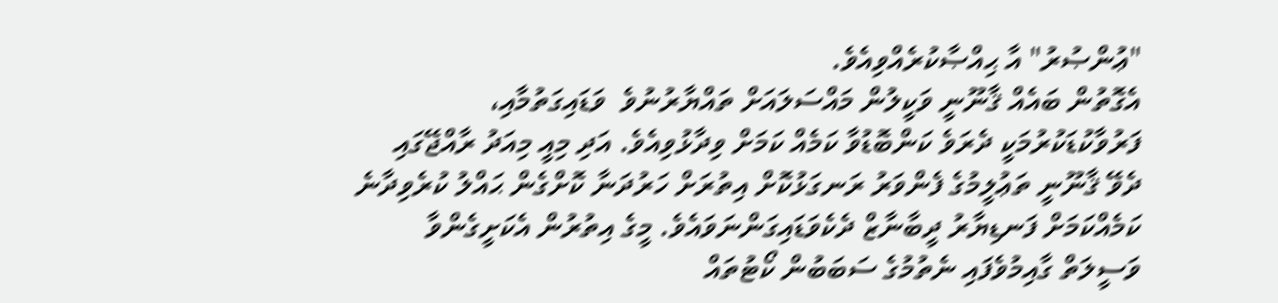"ޢުންޞުރު" އާ ޙިއްޞާކުރެއްވިއެވެ.
އެގޮތުން ބައެއް ޤާނޫނީ ވަކީލުން މައްސަލައަށް ތައްޔާރުނުވެ  ވަޑައިގަތުމާއި، ފަރުވާކުޑަކުރުމަކީ ދެރަވެ ކަންބޮޑުވާ ކަމެއް ކަމަށް ވިދާޅުވިއެވެ. އަދި މިއީ މިއަދު ރާއްޖޭގައި ދެވޭ ޤާނޫނީ ތަޢުލީމުގެ ފެންވަރު ރަނގަޅުކޮށް އިތުރަށް ހަރުދަނާ ކޮށްގެން ޙައްލު ކުރެވިދާނެ ކަމެއްކަމަށް ފަނޑިޔާރު ދީބާނާޒް ދެކެވަޑައިގަންނަވައެވެ. މީގެ އިތުރުން އެކަށީގެންވާ ވަސީލަތް ގާއިމުވެފައި ނެތުމުގެ ސަބަބުން ކޯޓުތައް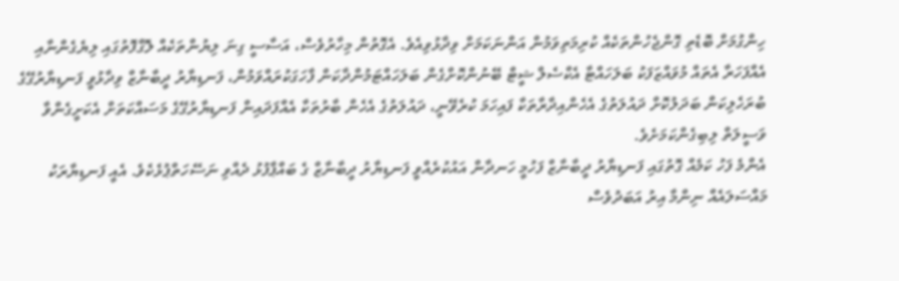ހިންގުމަށް ބޮޑެތި ގޮންޖެހުންތަކެއް ކުރިމަތިވަމުން އަންނަކަމަށް ވިދާޅުވިއެވެ. އެގޮތުން މިހާރުވެސް، އަސާސީ ގިނަ ލިޔުންތަކެއް ލޮގްފޮތުގައި ލިޔެގެންނާއި އެއްފަހަރާ އެތައް މުވައްޒަފަކު ބަލަހައްޓާ އެކްސެލް ޝީޓް ބޭނުންކޮށްގެން ބަލަހައްޓަމުންދާކަން ފާހަގަކުރައްވަމުން، ފަނޑިޔާރު ދީބާނާޒް ވިދާޅުވީ ފަނޑިޔާރުގޭގެ ބުރަހެލިކަން ބަދަލުކޮށް ދައުލަތުގެ އެހެންއިދާރާތަކާ ފައިހަމަ ކުރެވޭނީ، ދައުލަތުގެ އެހެން ބާރުތަކާ އެއްފަދައިން ފަނޑިޔާރުގޭގެ މަސައްކަތަށް އެކަށީގެންވާ ވަސީލަތް ލިބިގެންކަމަށެވެ.
އެންމެ ފަހު ކަމެއް ގޮތުގައި ފަނޑިޔާރު ދީބާނާޒް ފަހުމީ ހަނދާން އައުކުރެއްވީ ފަނޑިޔާރު ދީބާނާޒް ގެ ބައްޕާފުޅު ދެއްވި ނަސޭހަތްޕުޅެކެވެ. އެއީ ފަނޑިޔާރަކު މައްސަލައެއް ނިންމާ އިރު އަބަދުވެސް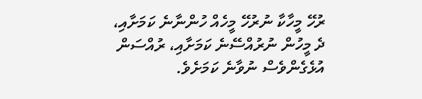ރުހޭ މީހާކާ ނުރުހޭ މީހެއް ހުންނާނެ ކަމަށާއި، ދެ މީހުން ނުރުއްސޭނެ ކަމަށާއި، ރުއްސަން އުޅެގެންވެސް ނުވާނެ ކަމަށެވެ.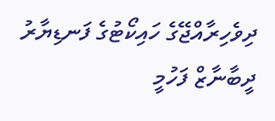ދިވެހިރާއްޖޭގެ ހައިކޯޓުގެ ފަނޑިޔާރު ދީބާނާޒް ފަހުމީ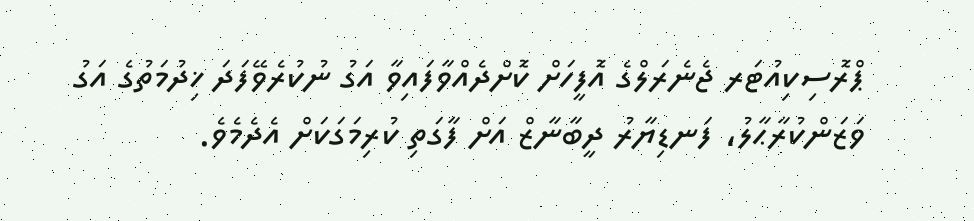ޕްރޮސިކިއުޓަރ ޖެނެރަލްގެ އޮފީހަށް ކޮށްދެއްވާފައިވާ އަގު ނުކުރެވޭފަދަ ޚިދުމަތުގެ އަގު ވަޒަންކުރާޙާލު، ފަނޑިޔާރު ދީބާނާޒް އަށް ފާގަތި ކުރިމަގަކަށް އެދެމެވެ.